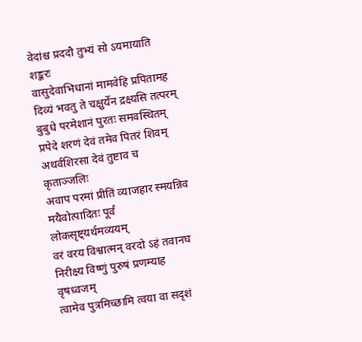वेदांश्च प्रददौ तुभ्यं सो ऽयमायाति शङ्करः
वासुदेवाभिधानां मामवेहि प्रपितामह
दिव्यं भवतु ते चक्षुर्येन द्रक्ष्यसि तत्परम्
बुबुधे परमेशानं पुरतः समवस्थितम्
प्रपेदे शरणं देवं तमेव पितरं शिवम्
अथर्वशिरसा देवं तुष्टाव च कृताञ्जलिः
अवाप परमां प्रीतिं व्याजहार स्मयन्निव
मयैवोत्पादितः पूर्वं लोकसृष्ट्यर्थमव्ययम्
वरं वरय विश्वात्मन् वरदो ऽहं तवानघ
निरीक्ष्य विष्णुं पुरुषं प्रणम्याह वृषध्वजम्
त्वामेव पुत्रमिच्छामि त्वया वा सदृशं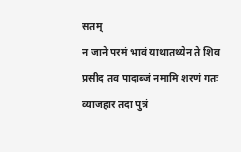सतम्
न जाने परमं भावं याथातथ्येन ते शिव
प्रसीद तव पादाब्जं नमामि शरणं गतः
व्याजहार तदा पुत्रं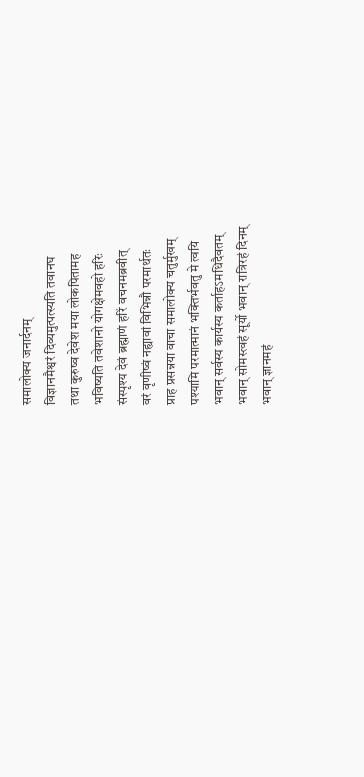समालोक्य जनार्दनम्
विज्ञानमैश्वरं दिव्यमुत्पत्स्यति तवानघ
तथा कुरुष्व देवेश मया लोकपितामह
भविष्यति तवेशानो योगक्षेमवहो हरिः
संस्पृश्य देवं ब्रह्माणं हरिं वचनमब्रवीत्
वरं वृणीष्वं नह्यावां विभिन्नौ परमार्थतः
प्राह प्रसन्नया वाचा समालोक्य चतुर्मुखम्
पश्यामि परमात्मानं भक्तिर्भवतु मे त्वयि
भवान् सर्वस्य कार्यस्य कर्ताहऽमधिदैवतम्
भवान् सोमस्त्वहं सूर्यो भवान् रात्रिरहं दिनम्
भवान् ज्ञानमहं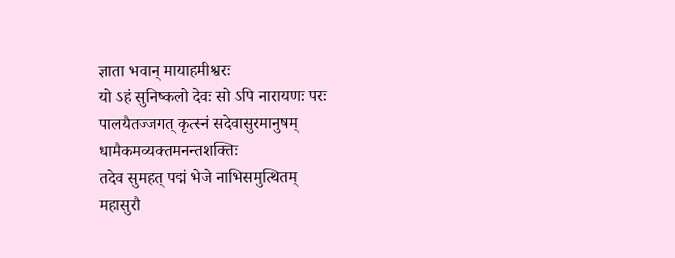ज्ञाता भवान् मायाहमीश्वरः
यो ऽहं सुनिष्कलो देवः सो ऽपि नारायणः परः
पालयैतज्जगत् कृत्स्नं सदेवासुरमानुषम्
धामैकमव्यक्तमनन्तशक्तिः
तदेव सुमहत् पद्मं भेजे नाभिसमुत्थितम्
महासुरौ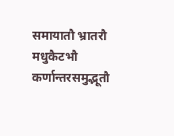समायातौ भ्रातरौ मधुकैटभौ
कर्णान्तरसमुद्भूतौ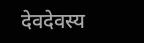देवदेवस्य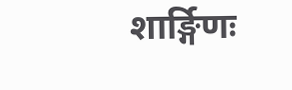शार्ङ्गिणः